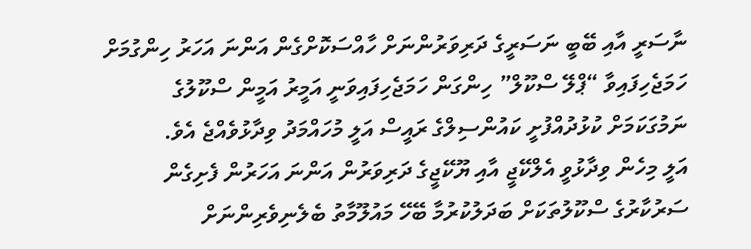ނާސަރީ އާއި ބޭބީ ނަސަރީގެ ދަރިވަރުންނަށް ހާއްސަކޮށްގެން އަންނަ އަހަރު ހިންގުމަށް ހަމަޖެހިފައިވާ “ޕްލޭ ސްކޫލް” ހިންގަން ހަމަޖެހިފައިވަނީ އަމީރު އަމީން ސްކޫލުގެ ނަމުގަކަމަށް ކުޅުދުއްފުށީ ކައުންސިލްގެ ރައީސް އަލީ މުހައްމަދު ވިދާޅުވެއްޖެ އެވެ.
އަލީ މިހެން ވިދާޅުވީ އެލްކޭޖީ އާއި ޔޫކޭޖީގެ ދަރިވަރުން އަންނަ އަހަރުން ފެށިގެން ސަރުކާރުގެ ސްކޫލުތަކަށް ބަދަލުކުރުމާ ބޭހޭ މައުލޫމާތު ބެލެނިވެރިންނަށް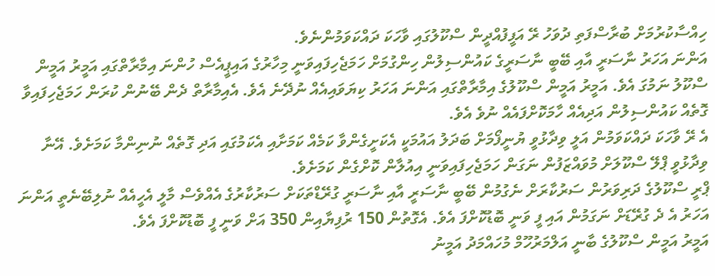ހިއްސާކުރުމަށް ބުރާސްފަތި ދުވަހު ރޭ އަފީފުއްދީން ސްކޫލުގައި ވާހަކަ ދައްކަވަމުންނެވެ.
އަންނަ އަހަރު ނާސަރީ އާއި ބޭބީ ނާސަރީގެ ކައުންސިލުން ހިންގުމަށް ހަމަޖެހިފައިވަނީ މިހާރުގެ އައިޕީއެސް ހުންނަ އިމާރާތްގައި އަމީރު އަމީން ސްކޫލު ނަމުގަ އެވެ. އަމީރު އަމީން ސްކޫލުގެ އިމާރާތްގައި އަންނަ އަހަރު ކިޔަވައިއެއް ނުދޭނެ އެވެ. އެއިމާރާތް ދެން ބޭނުން ކުރަން ހަމަޖެހިފައިވާ ގޮތެއް ކައުންސިލުން އަދިއެއް ހާމަކޮށްފައެއް ނުވެ އެވެ.
އެ ރޭ ވާހަކަ ދައްކަވަމުން އަލީ ވިދާޅުވީ ޔުނީފޯމަށް ބަދަލު އައުމަކީ އެކަށީގެންވާ ކަމެއް ކަމަށާއި އެކަމުގައި އަދި ގޮތެއް ނުނިންމާ ކަމަށެވެ. އޭނާ ވިދާޅުވީ ޕްލޭ ސްކޫލަށް މުވައްޒަފުން ނަގަން ހަމަޖެހިފައިވަނީ އިއުލާން ކޮށްގެން ކަމަށެވެ.
ޕްރީ ސްކޫލުގެ ދަރިވަރުން ސަރުކާރަށް ނެގުމުން ބޭބީ ނާސަރީ އާއި ނާސަރީ ގުރޭޑްތަކަށް ސަރުކާރުގެ އެއްވެސް މާލީ އެހީއެއް ނުލިބޭނެތީ އަންނަ އަހަރު އެ ދެ ގުރޭޑަށް ނަގަމުން އައި ފީ ވަނީ ބޮޑުކޮށްފަ އެވެ. އެގޮތުން 150 ރުފިޔާއިން 350 އަށް ވަނީ ފީ ބޮޑުކޮށްފަ އެވެ.
އަމީރު އަމީން ސްކޫލުގެ ބާނީ އަލްމަރުހޫމް މުހައްމަދު އަމީނު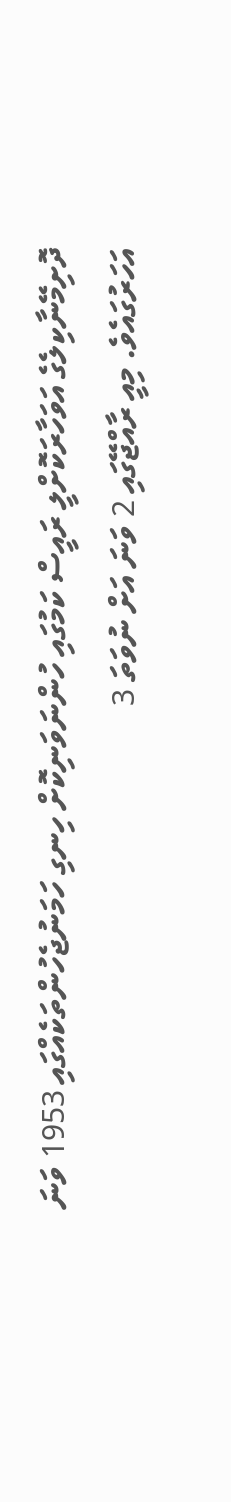ދޮށިމޭނާކިލެގެ އަވަހާރަކޮށްލީ ރައީސް ކަމުގައި ހުންނަވަނިކޮށް ހިނގި ހަމަނުޖެހުންތަކެއްގައި 1953 ވަނަ އަހަރުގައެވެ. މިއީ ރާއްޖޭގައި 2 ވަނަ އަށް ނުވަތަ 3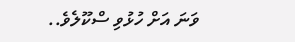ވަނަ އަށް ހުޅުވި ސްކޫލެވެ..